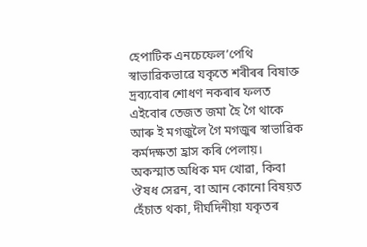হেপাটিক এনচেফেল’পেথি স্বাভাৱিকভাৱে যকৃতে শৰীৰৰ বিষাক্ত দ্ৰব্যবোৰ শোধণ নকৰাৰ ফলত এইবোৰ তেজত জমা হৈ গৈ থাকে আৰু ই মগজুলৈ গৈ মগজুৰ স্বাভাৱিক কৰ্মদক্ষতা হ্ৰাস কৰি পেলায়। অকস্মাত অধিক মদ খোৱা, কিবা ঔষধ সেৱন, বা আন কোনো বিষয়ত হেঁচাত থকা, দীৰ্ঘদিনীয়া যকৃতৰ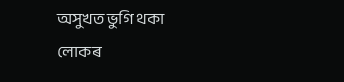অসুখত ভুগি থকা লোকৰ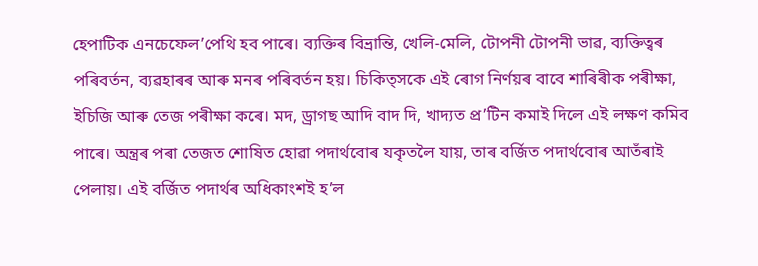হেপাটিক এনচেফেল’পেথি হব পাৰে। ব্যক্তিৰ বিভ্ৰান্তি, খেলি-মেলি, টোপনী টোপনী ভাৱ, ব্যক্তিত্বৰ পৰিবৰ্তন, ব্যৱহাৰৰ আৰু মনৰ পৰিবৰ্তন হয়। চিকিত্সকে এই ৰোগ নিৰ্ণয়ৰ বাবে শাৰিৰীক পৰীক্ষা, ইচিজি আৰু তেজ পৰীক্ষা কৰে। মদ, ড্ৰাগছ আদি বাদ দি, খাদ্যত প্ৰ’টিন কমাই দিলে এই লক্ষণ কমিব পাৰে। অন্ত্ৰৰ পৰা তেজত শোষিত হোৱা পদাৰ্থবোৰ যকৃতলৈ যায়, তাৰ বৰ্জিত পদাৰ্থবোৰ আতঁৰাই পেলায়। এই বৰ্জিত পদাৰ্থৰ অধিকাংশই হ’ল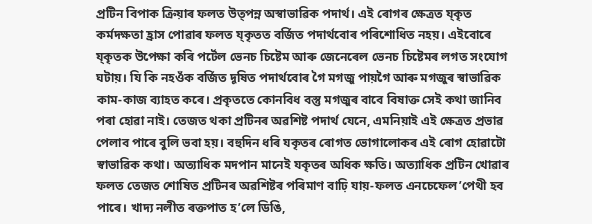প্ৰটিন বিপাক ক্ৰিয়াৰ ফলত উত্পন্ন অস্বাভাৱিক পদাৰ্থ। এই ৰোগৰ ক্ষেত্ৰত য্কৃত কৰ্মদক্ষতা হ্ৰাস পোৱাৰ ফলত য্কৃতত বৰ্জিত পদাৰ্থবোৰ পৰিশোধিত নহয়। এইবোৰে য্কৃতক উপেক্ষা কৰি পৰ্টেল ভেনচ চিষ্টেম আৰু জেনেৰেল ভেনচ চিষ্টেমৰ লগত সংযোগ ঘটায়। যি কি নহওঁক বৰ্জিত দূষিত পদাৰ্থবোৰ গৈ মগজু পায়গৈ আৰু মগজুৰ স্বাভাৱিক কাম-কাজ ব্যাহত কৰে। প্ৰকৃততে কোনবিধ বস্তু মগজুৰ বাবে বিষাক্ত সেই কথা জানিব পৰা হোৱা নাই। তেজত থকা প্ৰটিনৰ অৱশিষ্ট পদাৰ্থ যেনে, এমনিয়াই এই ক্ষেত্ৰত প্ৰভাৱ পেলাব পাৰে বুলি ভবা হয়। বহুদিন ধৰি যকৃতৰ ৰোগত ভোগালোকৰ এই ৰোগ হোৱাটো স্বাভাৱিক কথা। অত্যাধিক মদপান মানেই যকৃতৰ অধিক ক্ষতি। অত্যাধিক প্ৰটিন খোৱাৰ ফলত তেজত শোষিত প্ৰটিনৰ অৱশিষ্টৰ পৰিমাণ বাঢ়ি যায়-ফলত এনচেফেল’পেথী হব পাৰে। খাদ্য নলীত ৰক্তপাত হ’লে ডিঙি,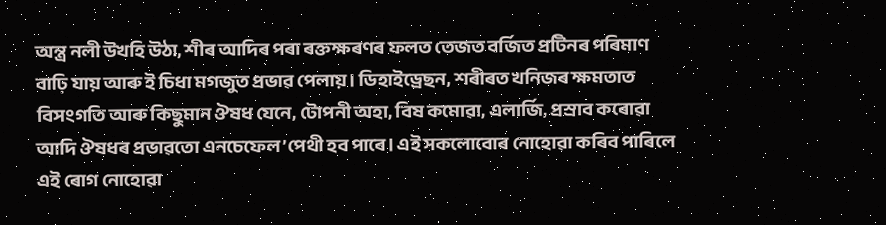অন্ত্ৰ নলী উখহি উঠা, শীৰ আদিৰ পৰা ৰক্তক্ষৰণৰ ফলত তেজত বৰ্জিত প্ৰটিনৰ পৰিমাণ বাঢ়ি যায় আৰু ই চিধা মগজুত প্ৰভাৱ পেলায়। ডিহাইড্ৰেছন, শৰীৰত খনিজৰ ক্ষমতাত বিসংগতি আৰু কিছুমান ঔষধ যেনে, টোপনী অহা, বিষ কমোৱা, এলাৰ্জি, প্ৰস্ৰাব কৰোৱা আদি ঔষধৰ প্ৰভাৱতো এনচেফেল’পেথী হব পাৰে। এই সকলোবোৰ নোহোৱা কৰিব পাৰিলে এই ৰোগ নোহোৱা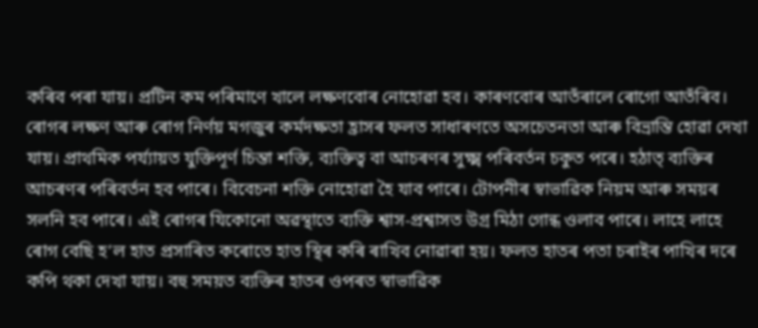কৰিব পৰা যায়। প্ৰটিন কম পৰিমাণে খালে লক্ষণবোৰ নোহোৱা হব। কাৰণবোৰ আতঁৰালে ৰোগো আতঁৰিব। ৰোগৰ লক্ষণ আৰু ৰোগ নিৰ্ণয় মগজুৰ কৰ্মদক্ষতা হ্ৰাসৰ ফলত সাধাৰণতে অসচেতনতা আৰু বিভ্ৰান্তি হোৱা দেখা যায়। প্ৰাথমিক পৰ্য্যায়ত যুক্তিপূৰ্ণ চিন্তা শক্তি, ব্যক্তিত্ব বা আচৰণৰ সুক্ষ্ম পৰিবৰ্তন চকুত পৰে। হঠাত্ ব্যক্তিৰ আচৰণৰ পৰিবৰ্তন হব পাৰে। বিবেচনা শক্তি নোহোৱা হৈ যাব পাৰে। টোপনীৰ স্বাভাৱিক নিয়ম আৰু সময়ৰ সলনি হব পাৰে। এই ৰোগৰ যিকোনো অৱস্থাতে ব্যক্তি শ্বাস-প্ৰশ্বাসত উগ্ৰ মিঠা গোন্ধ ওলাব পাৰে। লাহে লাহে ৰোগ বেছি হ’ল হাত প্ৰসাৰিত কৰোতে হাত স্থিৰ কৰি ৰাখিব নোৱাৰা হয়। ফলত হাতৰ পতা চৰাইৰ পাখিৰ দৰে কপি থকা দেখা যায়। বহু সময়ত ব্যক্তিৰ হাতৰ ওপৰত স্বাভাৱিক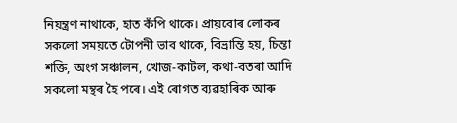নিয়ন্ত্ৰণ নাথাকে, হাত কঁপি থাকে। প্ৰায়বোৰ লোকৰ সকলো সময়তে টোপনী ভাব থাকে, বিভ্ৰান্তি হয়, চিন্তা শক্তি, অংগ সঞ্চালন, খোজ-কাটল, কথা-বতৰা আদি সকলো মন্থৰ হৈ পৰে। এই ৰোগত ব্যৱহাৰিক আৰু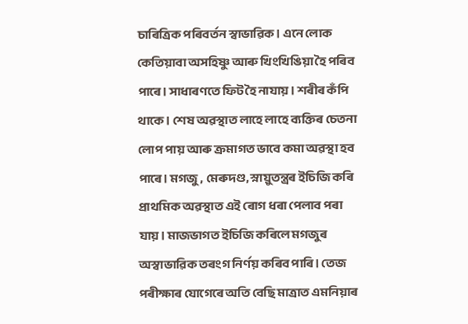চাৰিত্ৰিক পৰিবৰ্তন স্বাভাৱিক। এনে লোক কেতিয়াবা অসহিষ্ণু আৰু খিংখিঙিয়া হৈ পৰিব পাৰে। সাধাৰণতে ফিট হৈ নাযায়। শৰীৰ কঁপি থাকে। শেষ অৱস্থাত লাহে লাহে ব্যক্তিৰ চেতনা লোপ পায় আৰু ক্ৰমাগত ভাবে কমা অৱস্থা হব পাৰে। মগজু, মেৰুদণ্ড, স্নায়ুতন্ত্ৰৰ ইচিজি কৰি প্ৰাথমিক অৱস্থাত এই ৰোগ ধৰা পেলাব পৰা যায়। মাজভাগত ইচিজি কৰিলে মগজুৰ অস্বাভাৱিক তৰংগ নিৰ্ণয় কৰিব পাৰি। তেজ পৰীক্ষাৰ যোগেৰে অতি বেছি মাত্ৰাত এমনিয়াৰ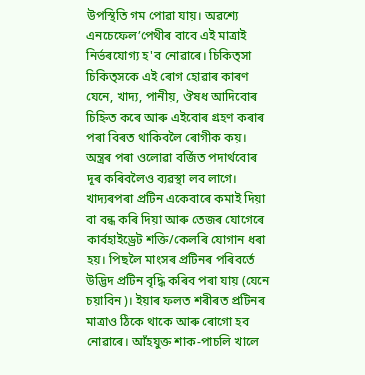উপস্থিতি গম পোৱা যায়। অৱশ্যে এনচেফেল’পেথীৰ বাবে এই মাত্ৰাই নিৰ্ভৰযোগ্য হ'ব নোৱাৰে। চিকিত্সা চিকিত্সকে এই ৰোগ হোৱাৰ কাৰণ যেনে, খাদ্য, পানীয়, ঔষধ আদিবোৰ চিহ্নিত কৰে আৰু এইবোৰ গ্ৰহণ কৰাৰ পৰা বিৰত থাকিবলৈ ৰোগীক কয়। অন্ত্ৰৰ পৰা ওলোৱা বৰ্জিত পদাৰ্থবোৰ দূৰ কৰিবলৈও ব্যৱস্থা লব লাগে। খাদ্যৰপৰা প্ৰটিন একেবাৰে কমাই দিয়া বা বন্ধ কৰি দিয়া আৰু তেজৰ যোগেৰে কাৰ্বহাইড্ৰেট শক্তি/কেলৰি যোগান ধৰা হয়। পিছলৈ মাংসৰ প্ৰটিনৰ পৰিবৰ্তে উদ্ভিদ প্ৰটিন বৃদ্ধি কৰিব পৰা যায় (যেনে চয়াবিন)। ইয়াৰ ফলত শৰীৰত প্ৰটিনৰ মাত্ৰাও ঠিকে থাকে আৰু ৰোগো হব নোৱাৰে। আঁহযুক্ত শাক-পাচলি খালে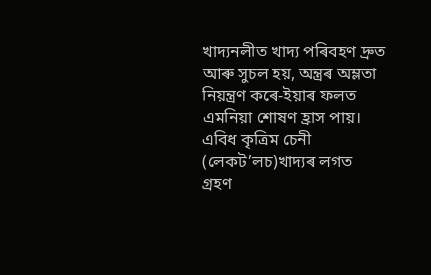খাদ্যনলীত খাদ্য পৰিবহণ দ্ৰুত আৰু সুচল হয়, অন্ত্ৰৰ অম্লতা নিয়ন্ত্ৰণ কৰে-ইয়াৰ ফলত এমনিয়া শোষণ হ্ৰাস পায়। এবিধ কৃত্ৰিম চেনী (লেকট’লচ)খাদ্যৰ লগত গ্ৰহণ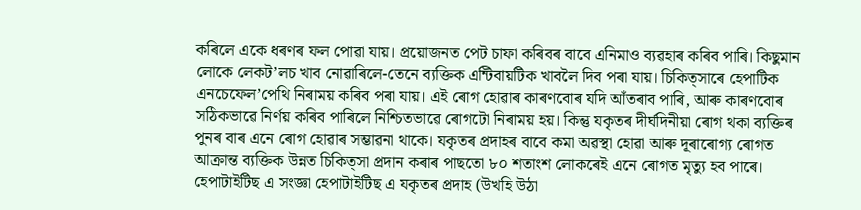কৰিলে একে ধৰণৰ ফল পোৱা যায়। প্ৰয়োজনত পেট চাফা কৰিবৰ বাবে এনিমাও ব্যৱহাৰ কৰিব পাৰি। কিছুমান লোকে লেকট’লচ খাব নোৱাৰিলে-তেনে ব্যক্তিক এন্টিবায়টিক খাবলৈ দিব পৰা যায়। চিকিত্সাৰে হেপাটিক এনচেফেল’পেথি নিৰাময় কৰিব পৰা যায়। এই ৰোগ হোৱাৰ কাৰণবোৰ যদি আঁতৰাব পাৰি, আৰু কাৰণবোৰ সঠিকভাৱে নিৰ্ণয় কৰিব পাৰিলে নিশ্চিতভাৱে ৰোগটো নিৰাময় হয়। কিন্তু যকৃতৰ দীৰ্ঘদিনীয়া ৰোগ থকা ব্যক্তিৰ পুনৰ বাৰ এনে ৰোগ হোৱাৰ সম্ভাৱনা থাকে। যকৃতৰ প্ৰদাহৰ বাবে কমা অৱস্থা হোৱা আৰু দূৰাৰোগ্য ৰোগত আক্ৰান্ত ব্যক্তিক উন্নত চিকিত্সা প্ৰদান কৰাৰ পাছতো ৮০ শতাংশ লোকৰেই এনে ৰোগত মৃত্যু হব পাৰে। হেপাটাইটিছ এ সংজ্ঞা হেপাটাইটিছ এ যকৃতৰ প্ৰদাহ (উখহি উঠা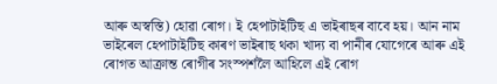আৰু অস্বস্তি) হোৱা ৰোগ। ই হেপাটাইটিছ এ ভাইৰাছৰ বাবে হয়। আন নাম ভাইৰেল হেপাটাইটিছ কাৰণ ভাইৰাছ থকা খাদ্য বা পানীৰ যোগেৰে আৰু এই ৰোগত আক্ৰান্ত ৰোগীৰ সংস্পৰ্শলৈ আহিলে এই ৰোগ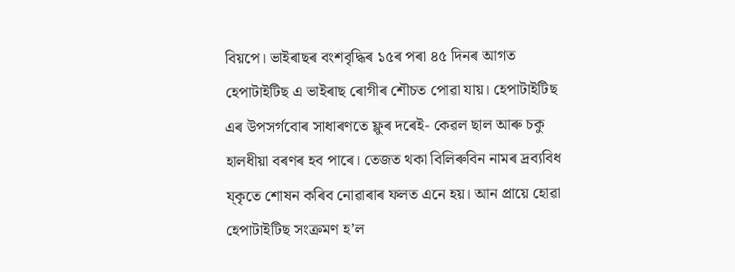বিয়পে। ভাইৰাছৰ বংশবৃদ্ধিৰ ১৫ৰ পৰা ৪৫ দিনৰ আগত হেপাটাইটিছ এ ভাইৰাছ ৰোগীৰ শৌচত পোৱা যায়। হেপাটাইটিছ এৰ উপসৰ্গবোৰ সাধাৰণতে ফ্লুৰ দৰেই- কেৱল ছাল আৰু চকু হালধীয়া বৰণৰ হব পাৰে। তেজত থকা বিলিৰুবিন নামৰ দ্ৰব্যবিধ য্কৃতে শোষন কৰিব নোৱাৰাৰ ফলত এনে হয়। আন প্ৰায়ে হোৱা হেপাটাইটিছ সংক্ৰমণ হ’ল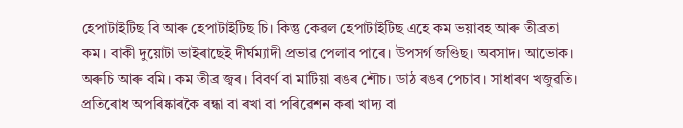হেপাটাইটিছ বি আৰু হেপাটাইটিছ চি। কিন্তু কেৱল হেপাটাইটিছ এহে কম ভয়াবহ আৰু তীব্ৰতা কম। বাকী দুয়োটা ভাইৰাছেই দীৰ্ঘম্যাদী প্ৰভাৱ পেলাব পাৰে। উপসৰ্গ জণ্ডিছ। অবসাদ। আভোক। অৰুচি আৰু বমি। কম তীব্ৰ জ্বৰ। বিবৰ্ণ বা মাটিয়া ৰঙৰ শৌচ। ডাঠ ৰঙৰ পেচাব। সাধাৰণ খজুৱতি। প্ৰতিৰোধ অপৰিষ্কাৰকৈ ৰন্ধা বা ৰখা বা পৰিৱেশন কৰা খাদ্য বা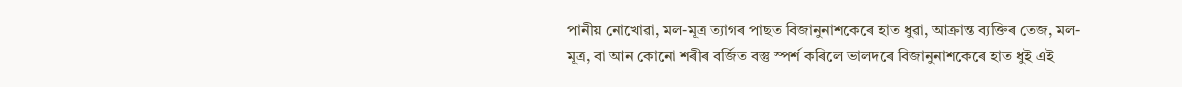পানীয় নোখোৱা, মল-মূত্ৰ ত্যাগৰ পাছত বিজানুনাশকেৰে হাত ধুৱা, আক্ৰান্ত ব্যক্তিৰ তেজ, মল-মূত্ৰ, বা আন কোনো শৰীৰ বৰ্জিত বস্তু স্পৰ্শ কৰিলে ভালদৰে বিজানুনাশকেৰে হাত ধুই এই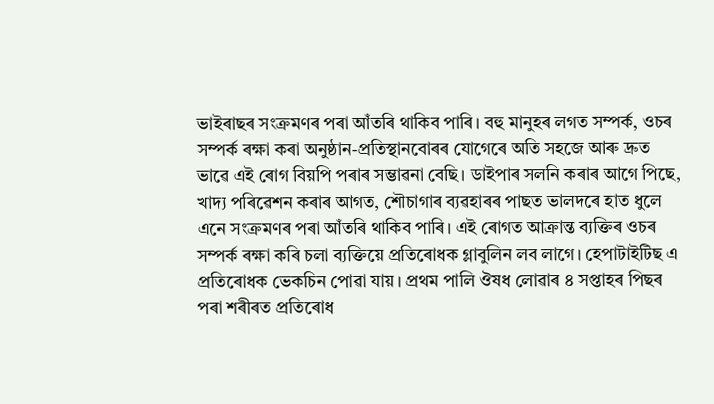ভাইৰাছৰ সংক্ৰমণৰ পৰা আঁতৰি থাকিব পাৰি। বহু মানুহৰ লগত সম্পৰ্ক, ওচৰ সম্পৰ্ক ৰক্ষা কৰা অনুষ্ঠান-প্ৰতিস্থানবোৰৰ যোগেৰে অতি সহজে আৰু দ্ৰুত ভাৱে এই ৰোগ বিয়পি পৰাৰ সম্ভাৱনা বেছি। ডাইপাৰ সলনি কৰাৰ আগে পিছে, খাদ্য পৰিৱেশন কৰাৰ আগত, শৌচাগাৰ ব্যৱহাৰৰ পাছত ভালদৰে হাত ধুলে এনে সংক্ৰমণৰ পৰা আঁতৰি থাকিব পাৰি। এই ৰোগত আক্ৰান্ত ব্যক্তিৰ ওচৰ সম্পৰ্ক ৰক্ষা কৰি চলা ব্যক্তিয়ে প্ৰতিৰোধক গ্লাবুলিন লব লাগে। হেপাটাইটিছ এ প্ৰতিৰোধক ভেকচিন পোৱা যায়। প্ৰথম পালি ঔষধ লোৱাৰ ৪ সপ্তাহৰ পিছৰ পৰা শৰীৰত প্ৰতিৰোধ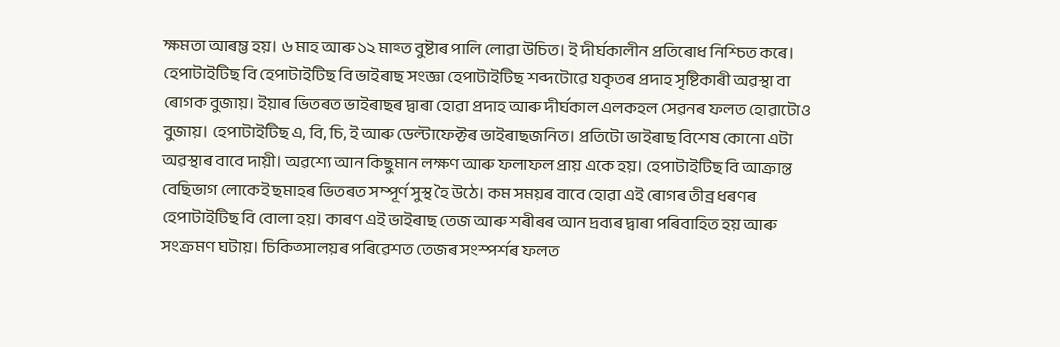ক্ষমতা আৰম্ভ হয়। ৬ মাহ আৰু ১২ মাহ্ত বুষ্টাৰ পালি লোৱা উচিত। ই দীৰ্ঘকালীন প্ৰতিৰোধ নিশ্চিত কৰে। হেপাটাইটিছ বি হেপাটাইটিছ বি ভাইৰাছ সংজ্ঞা হেপাটাইটিছ শব্দটোৱে যকৃতৰ প্ৰদাহ সৃষ্টিকাৰী অৱস্থা বা ৰোগক বুজায়। ইয়াৰ ভিতৰত ভাইৰাছৰ দ্বাৰা হোৱা প্ৰদাহ আৰু দীৰ্ঘকাল এলকহল সেৱনৰ ফলত হোৱাটোও বুজায়। হেপাটাইটিছ এ, বি, চি, ই আৰু ডেল্টাফেক্টৰ ভাইৰাছজনিত। প্ৰতিটো ভাইৰাছ বিশেষ কোনো এটা অৱস্থাৰ বাবে দায়ী। অৱশ্যে আন কিছুমান লক্ষণ আৰু ফলাফল প্ৰায় একে হয়। হেপাটাইটিছ বি আক্ৰান্ত বেছিভাগ লোকেই ছমাহৰ ভিতৰত সম্পূৰ্ণ সুস্থ হৈ উঠে। কম সময়ৰ বাবে হোৱা এই ৰোগৰ তীব্ৰ ধৰণৰ হেপাটাইটিছ বি বোলা হয়। কাৰণ এই ভাইৰাছ তেজ আৰু শৰীৰৰ আন দ্ৰব্যৰ দ্বাৰা পৰিবাহিত হয় আৰু সংক্ৰমণ ঘটায়। চিকিত্সালয়ৰ পৰিৱেশত তেজৰ সংস্পৰ্শৰ ফলত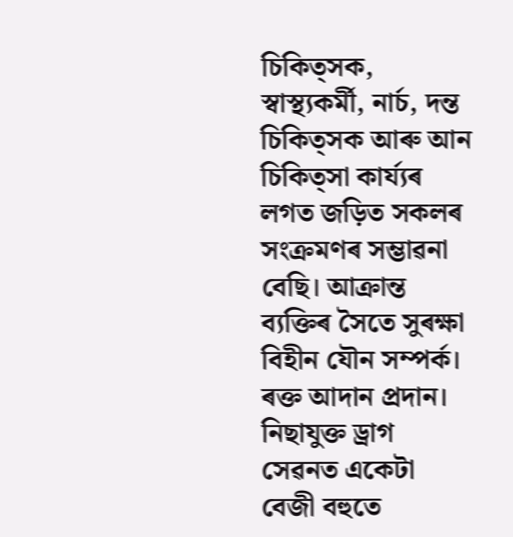চিকিত্সক, স্বাস্থ্যকৰ্মী, নাৰ্চ, দন্ত চিকিত্সক আৰু আন চিকিত্সা কাৰ্য্যৰ লগত জড়িত সকলৰ সংক্ৰমণৰ সম্ভাৱনা বেছি। আক্ৰান্ত ব্যক্তিৰ সৈতে সুৰক্ষা বিহীন যৌন সম্পৰ্ক। ৰক্ত আদান প্ৰদান। নিছাযুক্ত ড্ৰাগ সেৱনত একেটা বেজী বহুতে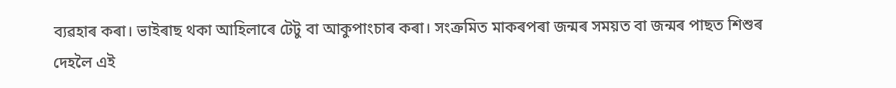ব্যৱহাৰ কৰা। ভাইৰাছ থকা আহিলাৰে টেটু বা আকুপাংচাৰ কৰা। সংক্ৰমিত মাকৰপৰা জন্মৰ সময়ত বা জন্মৰ পাছত শিশুৰ দেহলৈ এই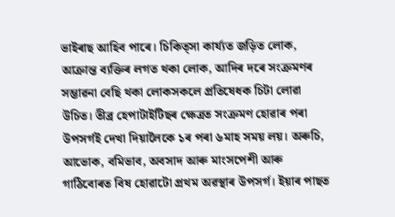ভাইৰাছ আহিব পাৰে। চিকিত্সা কাৰ্য্যত জড়িত লোক, আক্ৰান্ত ব্যক্তিৰ লগত থকা লোক, আদিৰ দৰে সংক্ৰমণৰ সম্ভাৱনা বেছি থকা লোকসকলে প্ৰতিষেধক চিটা লোৱা উচিত। তীব্ৰ হেপাটাইটিছৰ ক্ষেত্ৰত সংক্ৰমণ হোৱাৰ পৰা উপসৰ্গই দেখা দিয়ালৈকে ১ৰ পৰা ৬মাহ সময় লয়। অৰুচি, আভোক, বমিভাব, অবসাদ আৰু মাংসপেশী আৰু গাঠিবোৰত বিষ হোৱাটো প্ৰথম অৱস্থাৰ উপসৰ্গ। ইয়াৰ পাছত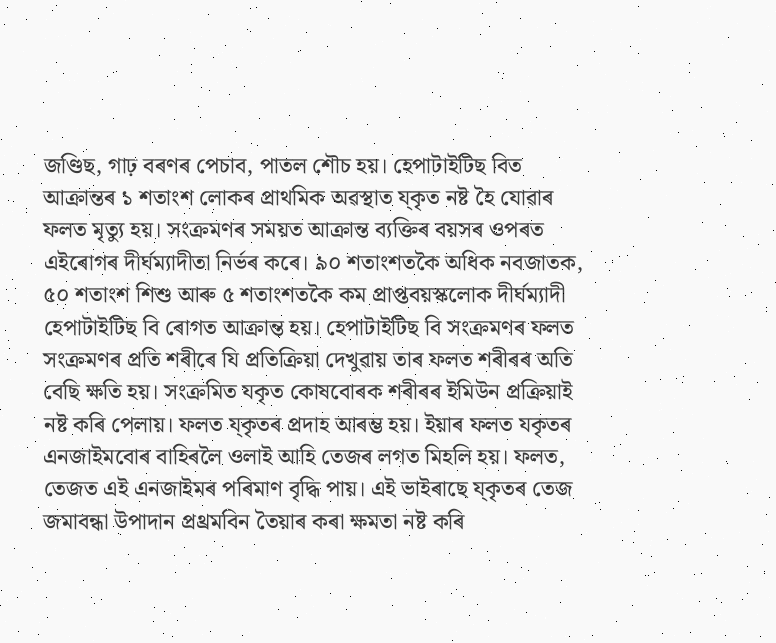জণ্ডিছ, গাঢ় বৰণৰ পেচাব, পাতল শৌচ হয়। হেপাটাইটিছ বিত আক্ৰান্তৰ ১ শতাংশ লোকৰ প্ৰাথমিক অৱস্থাত য্কৃত নষ্ট হৈ যোৱাৰ ফলত মৃত্যু হয়। সংক্ৰমণৰ সময়ত আক্ৰান্ত ব্যক্তিৰ বয়সৰ ওপৰত এইৰোগৰ দীৰ্ঘম্যাদীতা নিৰ্ভৰ কৰে। ৯০ শতাংশতকৈ অধিক নবজাতক, ৫০ শতাংশ শিশু আৰু ৫ শতাংশতকৈ কম প্ৰাপ্তবয়স্কলোক দীৰ্ঘম্যাদী হেপাটাইটিছ বি ৰোগত আক্ৰান্ত হয়। হেপাটাইটিছ বি সংক্ৰমণৰ ফলত সংক্ৰমণৰ প্ৰতি শৰীৰে যি প্ৰতিক্ৰিয়া দেখুৱায় তাৰ ফলত শৰীৰৰ অতি বেছি ক্ষতি হয়। সংক্ৰমিত যকৃত কোষবোৰক শৰীৰৰ ইমিউন প্ৰক্ৰিয়াই নষ্ট কৰি পেলায়। ফলত য্কৃতৰ প্ৰদাহ আৰম্ভ হয়। ইয়াৰ ফলত যকৃতৰ এনজাইমবোৰ বাহিৰলৈ ওলাই আহি তেজৰ লগত মিহলি হয়। ফলত, তেজত এই এনজাইমৰ পৰিমাণ বৃদ্ধি পায়। এই ভাইৰাছে য্কৃতৰ তেজ জমাবন্ধা উপাদান প্ৰথ্ৰমবিন তৈয়াৰ কৰা ক্ষমতা নষ্ট কৰি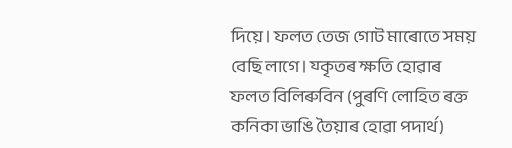দিয়ে। ফলত তেজ গোট মাৰোতে সময় বেছি লাগে। য্কৃতৰ ক্ষতি হোৱাৰ ফলত বিলিৰুবিন (পুৰণি লোহিত ৰক্ত কনিকা ভাঙি তৈয়াৰ হোৱা পদাৰ্থ)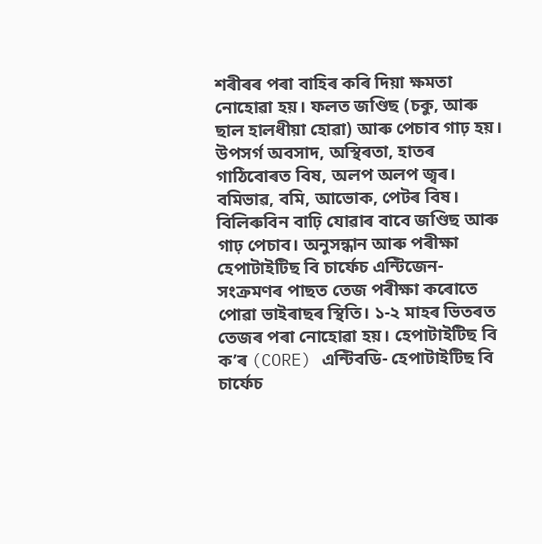শৰীৰৰ পৰা বাহিৰ কৰি দিয়া ক্ষমতা নোহোৱা হয়। ফলত জণ্ডিছ (চকু, আৰু ছাল হালধীয়া হোৱা) আৰু পেচাব গাঢ় হয়। উপসৰ্গ অবসাদ, অস্থিৰতা, হাতৰ গাঠিবোৰত বিষ, অলপ অলপ জ্বৰ। বমিভাৱ, বমি, আভোক, পেটৰ বিষ। বিলিৰুবিন বাঢ়ি যোৱাৰ বাবে জণ্ডিছ আৰু গাঢ় পেচাব। অনুসন্ধান আৰু পৰীক্ষা হেপাটাইটিছ বি চাৰ্ফেচ এন্টিজেন- সংক্ৰমণৰ পাছত তেজ পৰীক্ষা কৰোতে পোৱা ভাইৰাছৰ স্থিতি। ১-২ মাহৰ ভিতৰত তেজৰ পৰা নোহোৱা হয়। হেপাটাইটিছ বি ক’ৰ (CORE) এন্টিবডি- হেপাটাইটিছ বি চাৰ্ফেচ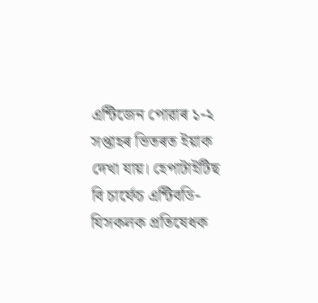এন্টিজেন পোৱাৰ ১-২ সপ্তাহৰ ভিতৰত ইয়াক দেখা যায়। হেপাটাইটিছ বি চাৰ্ফেচ এন্টিবডি- যিসকলক প্ৰতিষেধক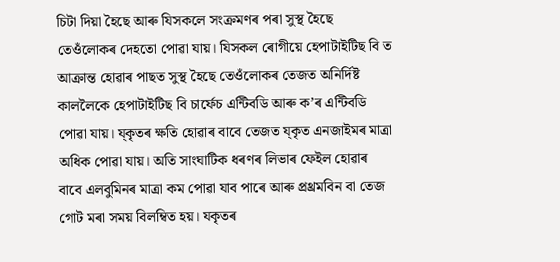চিটা দিয়া হৈছে আৰু যিসকলে সংক্ৰমণৰ পৰা সুস্থ হৈছে তেওঁলোকৰ দেহতো পোৱা যায়। যিসকল ৰোগীয়ে হেপাটাইটিছ বি ত আক্ৰান্ত হোৱাৰ পাছত সুস্থ হৈছে তেওঁলোকৰ তেজত অনিৰ্দিষ্ট কাললৈকে হেপাটাইটিছ বি চাৰ্ফেচ এন্টিবডি আৰু ক’ৰ এন্টিবডি পোৱা যায়। য্কৃতৰ ক্ষতি হোৱাৰ বাবে তেজত য্কৃত এনজাইমৰ মাত্ৰা অধিক পোৱা যায়। অতি সাংঘাটিক ধৰণৰ লিভাৰ ফেইল হোৱাৰ বাবে এলবুমিনৰ মাত্ৰা কম পোৱা যাব পাৰে আৰু প্ৰথ্ৰমবিন বা তেজ গোট মৰা সময় বিলম্বিত হয়। যকৃতৰ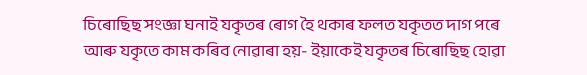চিৰোছিছ সংজ্ঞা ঘনাই যকৃতৰ ৰোগ হৈ থকাৰ ফলত যকৃতত দাগ পৰে আৰু যকৃতে কাম কৰিব নোৱাৰা হয়- ইয়াকেই যকৃতৰ চিৰোছিছ হোৱা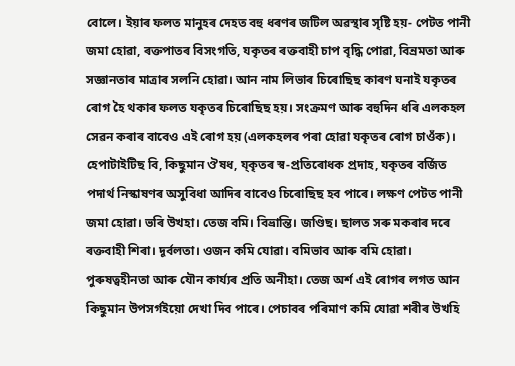বোলে। ইয়াৰ ফলত মানুহৰ দেহত বহু ধৰণৰ জটিল অৱস্থাৰ সৃষ্টি হয়- পেটত পানী জমা হোৱা, ৰক্তপাতৰ বিসংগতি, যকৃতৰ ৰক্তবাহী চাপ বৃদ্ধি পোৱা, বিন্ৰমতা আৰু সজ্ঞানতাৰ মাত্ৰাৰ সলনি হোৱা। আন নাম লিভাৰ চিৰোছিছ কাৰণ ঘনাই যকৃতৰ ৰোগ হৈ থকাৰ ফলত যকৃতৰ চিৰোছিছ হয়। সংক্ৰমণ আৰু বহুদিন ধৰি এলকহল সেৱন কৰাৰ বাবেও এই ৰোগ হয় (এলকহলৰ পৰা হোৱা যকৃতৰ ৰোগ চাওঁক)। হেপাটাইটিছ বি, কিছুমান ঔষধ, য্কৃতৰ স্ব-প্ৰতিৰোধক প্ৰদাহ, যকৃতৰ বৰ্জিত পদাৰ্থ নিস্কাষণৰ অসুবিধা আদিৰ বাবেও চিৰোছিছ হব পাৰে। লক্ষণ পেটত পানী জমা হোৱা। ভৰি উখহা। তেজ বমি। বিভ্ৰান্তি। জণ্ডিছ। ছালত সৰু মকৰাৰ দৰে ৰক্তবাহী শিৰা। দূৰ্বলতা। ওজন কমি যোৱা। বমিভাব আৰু বমি হোৱা। পুৰুষত্বহীনতা আৰু যৌন কাৰ্য্যৰ প্ৰতি অনীহা। তেজ অৰ্শ এই ৰোগৰ লগত আন কিছুমান উপসৰ্গইয়ো দেখা দিব পাৰে। পেচাবৰ পৰিমাণ কমি যোৱা শৰীৰ উখহি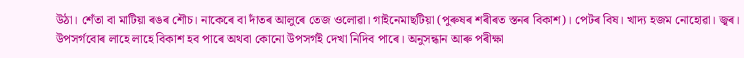উঠা। শেঁতা বা মাটিয়া ৰঙৰ শৌচ। নাকেৰে বা দাঁতৰ আলুৰে তেজ ওলোৱা। গাইনেমাছটিয়া (পুৰুষৰ শৰীৰত স্তনৰ বিকাশ)। পেটৰ বিষ। খাদ্য হজম নোহোৱা। জ্বৰ। উপসৰ্গবোৰ লাহে লাহে বিকাশ হব পাৰে অথবা কোনো উপসৰ্গই দেখা নিদিব পাৰে। অনুসন্ধান আৰু পৰীক্ষা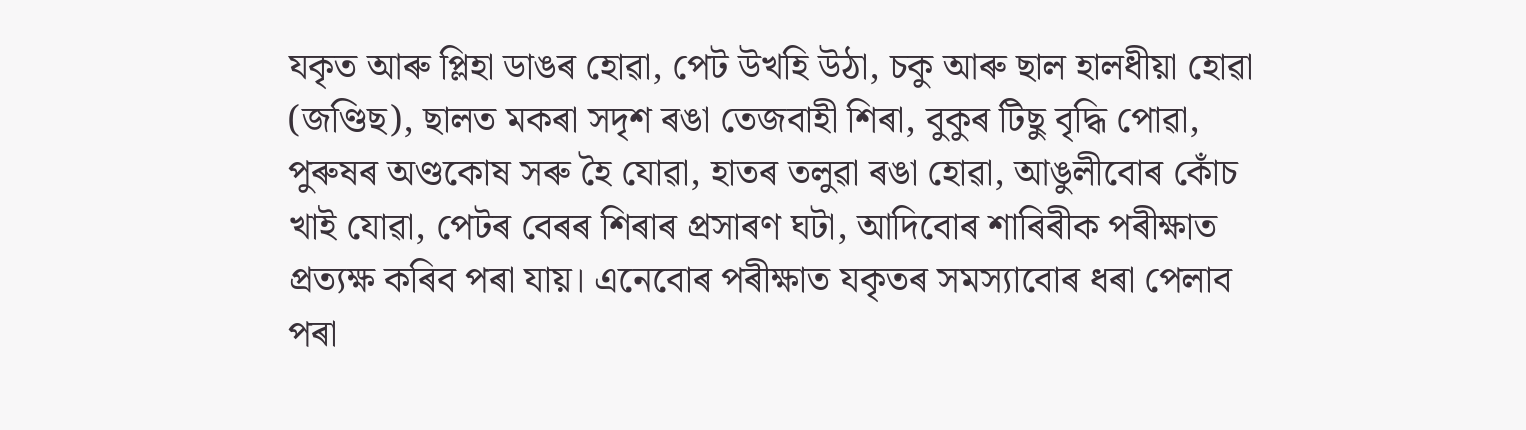যকৃত আৰু প্লিহা ডাঙৰ হোৱা, পেট উখহি উঠা, চকু আৰু ছাল হালধীয়া হোৱা (জণ্ডিছ), ছালত মকৰা সদৃশ ৰঙা তেজবাহী শিৰা, বুকুৰ টিছু বৃদ্ধি পোৱা, পুৰুষৰ অণ্ডকোষ সৰু হৈ যোৱা, হাতৰ তলুৱা ৰঙা হোৱা, আঙুলীবোৰ কোঁচ খাই যোৱা, পেটৰ বেৰৰ শিৰাৰ প্ৰসাৰণ ঘটা, আদিবোৰ শাৰিৰীক পৰীক্ষাত প্ৰত্যক্ষ কৰিব পৰা যায়। এনেবোৰ পৰীক্ষাত যকৃতৰ সমস্যাবোৰ ধৰা পেলাব পৰা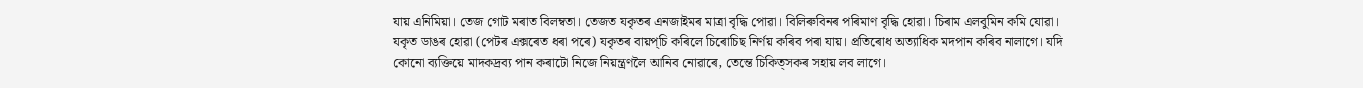যায় এনিমিয়া। তেজ গোট মৰাত বিলম্বতা। তেজত যকৃতৰ এনজাইমৰ মাত্ৰা বৃদ্ধি পোৱা। বিলিৰুবিনৰ পৰিমাণ বৃদ্ধি হোৱা। চিৰাম এলবুমিন কমি যোৱা। যকৃত ডাঙৰ হোৱা (পেটৰ এক্সৰেত ধৰা পৰে) যকৃতৰ বায়প্চি কৰিলে চিৰোচিছ নিৰ্ণয় কৰিব পৰা যায়। প্ৰতিৰোধ অত্যাধিক মদপান কৰিব নালাগে। যদি কোনো ব্যক্তিয়ে মাদকদ্ৰব্য পান কৰাটো নিজে নিয়ন্ত্ৰণলৈ আনিব নোৱাৰে, তেন্তে চিকিত্সকৰ সহায় লব লাগে।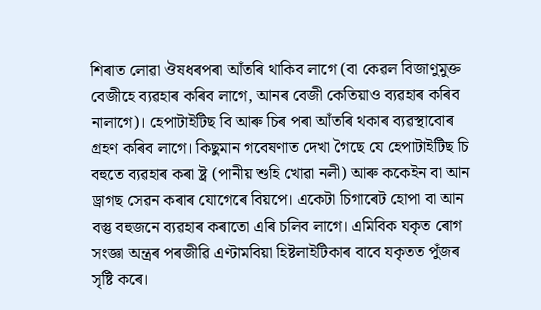শিৰাত লোৱা ঔষধৰপৰা আঁতৰি থাকিব লাগে (বা কেৱল বিজাণুমুক্ত বেজীহে ব্যৱহাৰ কৰিব লাগে, আনৰ বেজী কেতিয়াও ব্যৱহাৰ কৰিব নালাগে)। হেপাটাইটিছ বি আৰু চিৰ পৰা আঁতৰি থকাৰ ব্যৱস্থাবোৰ গ্ৰহণ কৰিব লাগে। কিছুমান গবেষণাত দেখা গৈছে যে হেপাটাইটিছ চি বহুতে ব্যৱহাৰ কৰা ষ্ট্ৰ (পানীয় শুহি খোৱা নলী) আৰু ককেইন বা আন ড্ৰাগছ সেৱন কৰাৰ যোগেৰে বিয়পে। একেটা চিগাৰেট হোপা বা আন বস্তু বহুজনে ব্যৱহাৰ কৰাতো এৰি চলিব লাগে। এমিবিক যকৃত ৰোগ সংজ্ঞা অন্ত্ৰৰ পৰজীৱি এণ্টামবিয়া হিষ্টলাইটিকাৰ বাবে যকৃতত পুঁজৰ সৃষ্টি কৰে।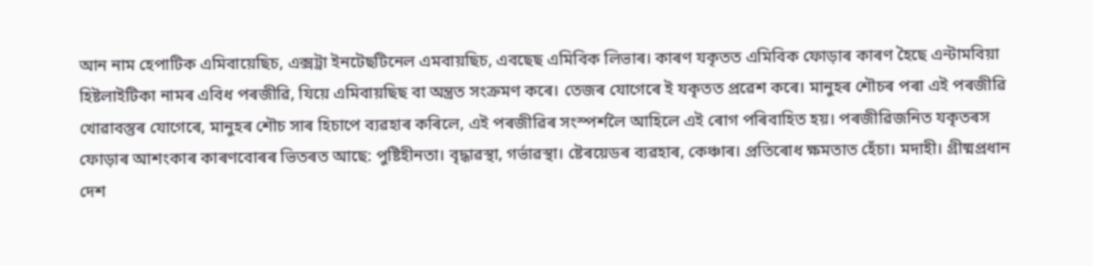আন নাম হেপাটিক এমিবায়েছিচ, এক্সট্ৰা ইনটেছটিনেল এমবায়ছিচ, এবছেছ এমিবিক লিভাৰ। কাৰণ যকৃতত এমিবিক ফোড়াৰ কাৰণ হৈছে এন্টামবিয়া হিষ্টলাইটিকা নামৰ এবিধ পৰজীৱি, যিয়ে এমিবায়ছিছ বা অন্ত্ৰত সংক্ৰমণ কৰে। তেজৰ যোগেৰে ই যকৃতত প্ৰৱেশ কৰে। মানুহৰ শৌচৰ পৰা এই পৰজীৱি খোৱাবস্তুৰ যোগেৰে, মানুহৰ শৌচ সাৰ হিচাপে ব্যৱহাৰ কৰিলে, এই পৰজীৱিৰ সংস্পৰ্শলৈ আহিলে এই ৰোগ পৰিবাহিত হয়। পৰজীৱিজনিত যকৃতৰস ফোড়াৰ আশংকাৰ কাৰণবোৰৰ ভিতৰত আছে: পুষ্টিহীনতা। বৃদ্ধাৱস্থা, গৰ্ভাৱস্থা। ষ্টেৰয়েডৰ ব্যৱহাৰ, কেঞ্চাৰ। প্ৰতিৰোধ ক্ষমতাত হেঁচা। মদাহী। গ্ৰীষ্মপ্ৰধান দেশ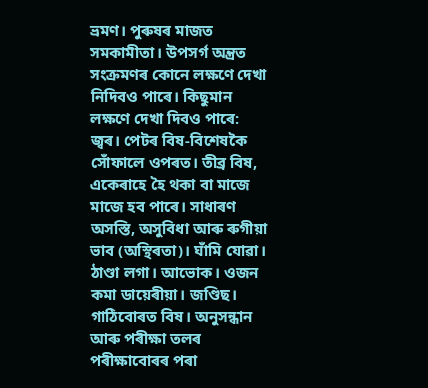ভ্ৰমণ। পুৰুষৰ মাজত সমকামীতা। উপসৰ্গ অন্ত্ৰত সংক্ৰমণৰ কোনে লক্ষণে দেখা নিদিবও পাৰে। কিছুমান লক্ষণে দেখা দিবও পাৰে: জ্বৰ। পেটৰ বিষ-বিশেষকৈ সোঁফালে ওপৰত। তীব্ৰ বিষ, একেৰাহে হৈ থকা বা মাজে মাজে হব পাৰে। সাধাৰণ অসস্তি, অসুবিধা আৰু ৰুগীয়া ভাব (অস্থিৰতা)। ঘাঁমি যোৱা। ঠাণ্ডা লগা। আভোক। ওজন কমা ডায়েৰীয়া। জণ্ডিছ। গাঠিবোৰত বিষ। অনুসন্ধান আৰু পৰীক্ষা তলৰ পৰীক্ষাবোৰৰ পৰা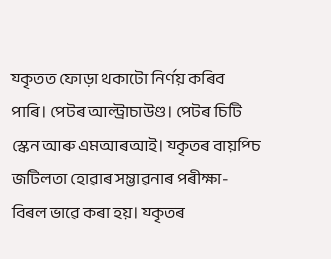য্কৃতত ফোড়া থকাটো নিৰ্ণয় কৰিব পাৰি। পেটৰ আল্ট্ৰাচাউণ্ড। পেটৰ চিটি স্কেন আৰু এমআৰআই। য্কৃতৰ বায়প্চি জটিলতা হোৱাৰ সম্ভাৱনাৰ পৰীক্ষা- বিৰল ভাৱে কৰা হয়। য্কৃতৰ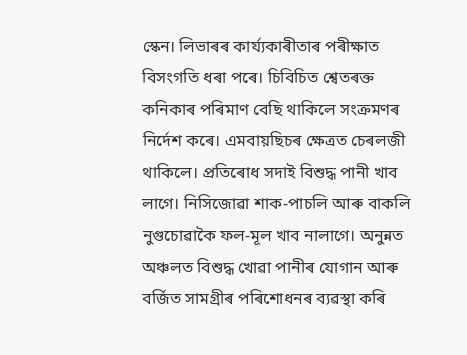স্কেন। লিভাৰৰ কাৰ্য্যকাৰীতাৰ পৰীক্ষাত বিসংগতি ধৰা পৰে। চিবিচিত শ্বেতৰক্ত কনিকাৰ পৰিমাণ বেছি থাকিলে সংক্ৰমণৰ নিৰ্দেশ কৰে। এমবায়ছিচৰ ক্ষেত্ৰত চেৰলজী থাকিলে। প্ৰতিৰোধ সদাই বিশুদ্ধ পানী খাব লাগে। নিসিজোৱা শাক-পাচলি আৰু বাকলি নুগুচোৱাকৈ ফল-মূল খাব নালাগে। অনুন্নত অঞ্চলত বিশুদ্ধ খোৱা পানীৰ যোগান আৰু বৰ্জিত সামগ্ৰীৰ পৰিশোধনৰ ব্যৱস্থা কৰি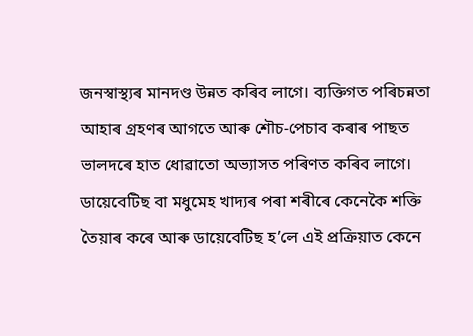জনস্বাস্থ্যৰ মানদণ্ড উন্নত কৰিব লাগে। ব্যক্তিগত পৰিচন্নতা আহাৰ গ্ৰহণৰ আগতে আৰু শৌচ-পেচাব কৰাৰ পাছত ভালদৰে হাত ধোৱাতো অভ্যাসত পৰিণত কৰিব লাগে। ডায়েবেটিছ বা মধুমেহ খাদ্যৰ পৰা শৰীৰে কেনেকৈ শক্তি তৈয়াৰ কৰে আৰু ডায়েবেটিছ হ’লে এই প্ৰক্ৰিয়াত কেনে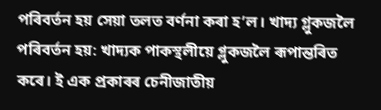পৰিবৰ্তন হয় সেয়া তলত বৰ্ণনা কৰা হ’ল। খাদ্য গ্লুকজলৈ পৰিবৰ্তন হয়: খাদ্যক পাকস্থলীয়ে গ্লুকজলৈ ৰূপান্তৰিত কৰে। ই এক প্ৰকাৰৰ চেনীজাতীয়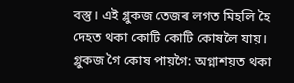বস্তু। এই গ্লুকজ তেজৰ লগত মিহলি হৈ দেহত থকা কোটি কোটি কোষলৈ যায়। গ্লুকজ গৈ কোষ পায়গৈ: অগ্নাশয়ত থকা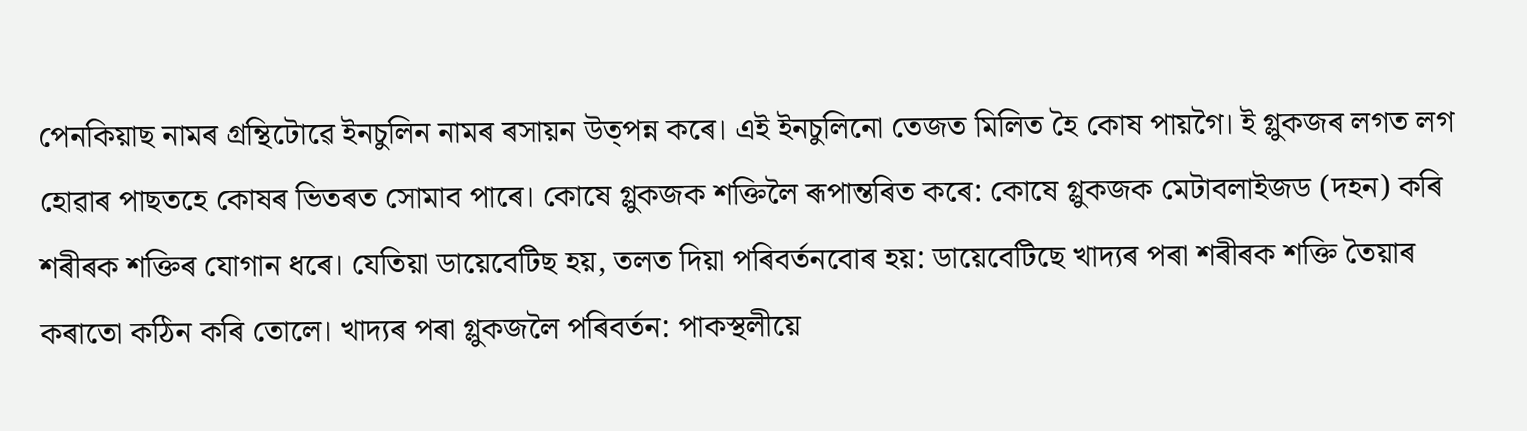পেনকিয়াছ নামৰ গ্ৰন্থিটোৱে ইনচুলিন নামৰ ৰসায়ন উত্পন্ন কৰে। এই ইনচুলিনো তেজত মিলিত হৈ কোষ পায়গৈ। ই গ্লুকজৰ লগত লগ হোৱাৰ পাছতহে কোষৰ ভিতৰত সোমাব পাৰে। কোষে গ্লুকজক শক্তিলৈ ৰূপান্তৰিত কৰে: কোষে গ্লুকজক মেটাবলাইজড (দহন) কৰি শৰীৰক শক্তিৰ যোগান ধৰে। যেতিয়া ডায়েবেটিছ হয়, তলত দিয়া পৰিবৰ্তনবোৰ হয়: ডায়েবেটিছে খাদ্যৰ পৰা শৰীৰক শক্তি তৈয়াৰ কৰাতো কঠিন কৰি তোলে। খাদ্যৰ পৰা গ্লুকজলৈ পৰিবৰ্তন: পাকস্থলীয়ে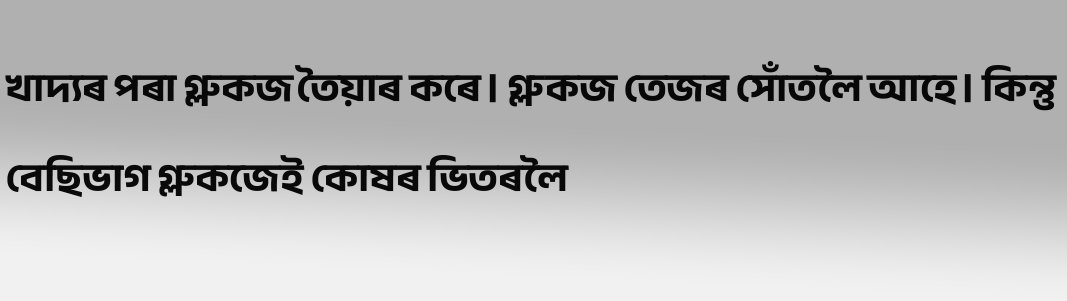খাদ্যৰ পৰা গ্লুকজ তৈয়াৰ কৰে। গ্লুকজ তেজৰ সোঁতলৈ আহে। কিন্তু বেছিভাগ গ্লুকজেই কোষৰ ভিতৰলৈ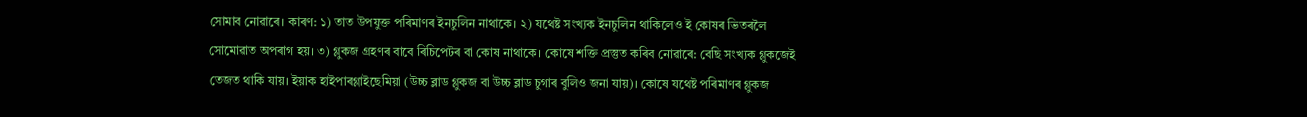সোমাব নোৱাৰে। কাৰণ: ১) তাত উপযুক্ত পৰিমাণৰ ইনচুলিন নাথাকে। ২) যথেষ্ট সংখ্যক ইনচুলিন থাকিলেও ই কোষৰ ভিতৰলৈ সোমোৱাত অপৰাগ হয়। ৩) গ্লুকজ গ্ৰহণৰ বাবে ৰিচিপেটৰ বা কোষ নাথাকে। কোষে শক্তি প্ৰস্তুত কৰিব নোৱাৰে: বেছি সংখ্যক গ্লুকজেই তেজত থাকি যায়। ইয়াক হাইপাৰগ্লাইছেমিয়া (উচ্চ ব্লাড গ্লুকজ বা উচ্চ ব্লাড চুগাৰ বুলিও জনা যায়)। কোষে যথেষ্ট পৰিমাণৰ গ্লুকজ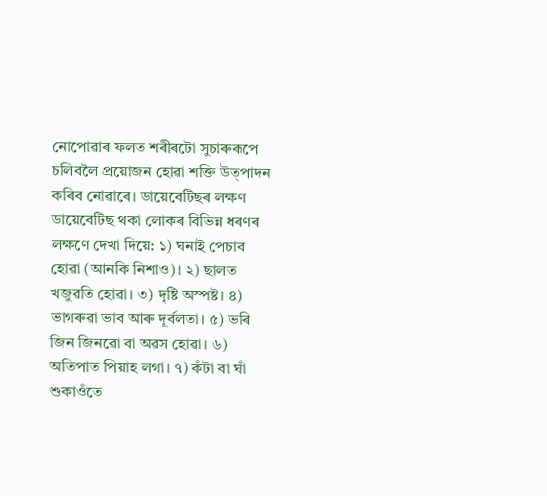নোপোৱাৰ ফলত শৰীৰটো সুচাৰুৰূপে চলিবলৈ প্ৰয়োজন হোৱা শক্তি উত্পাদন কৰিব নোৱাৰে। ডায়েবেটিছৰ লক্ষণ ডায়েবেটিছ থকা লোকৰ বিভিন্ন ধৰণৰ লক্ষণে দেখা দিয়ে: ১) ঘনাই পেচাব হোৱা (আনকি নিশাও)। ২) ছালত খজুৱতি হোৱা। ৩) দৃষ্টি অস্পষ্ট। ৪) ভাগৰুৱা ভাব আৰু দূৰ্বলতা। ৫) ভৰি জিন জিনৱো বা অৱস হোৱা। ৬) অতিপাত পিয়াহ লগা। ৭) কঁটা বা ঘাঁ শুকাওঁতে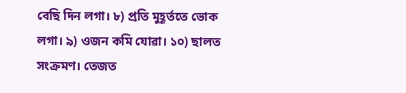বেছি দিন লগা। ৮) প্ৰতি মুহূৰ্ততে ভোক লগা। ৯) ওজন কমি যোৱা। ১০) ছালত সংক্ৰমণ। তেজত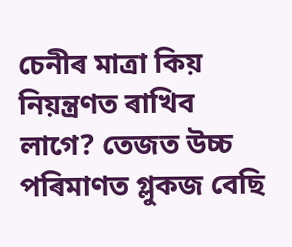চেনীৰ মাত্ৰা কিয় নিয়ন্ত্ৰণত ৰাখিব লাগে? তেজত উচ্চ পৰিমাণত গ্লুকজ বেছি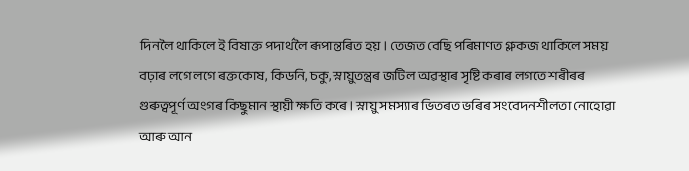দিনলৈ থাকিলে ই বিষাক্ত পদাৰ্থলৈ ৰূপান্তৰিত হয়। তেজত বেছি পৰিমাণত গ্লুকজ থাকিলে সময় বঢ়াৰ লগে লগে ৰক্তকোষ, কিডনি, চকু, স্নায়ুতন্ত্ৰৰ জটিল অৱস্থাৰ সৃষ্টি কৰাৰ লগতে শৰীৰৰ গুৰুত্বপূৰ্ণ অংগৰ কিছুমান স্থায়ী ক্ষতি কৰে। স্নায়ু সমস্যাৰ ভিতৰত ভৰিৰ সংবেদনশীলতা নোহোৱা আৰু আন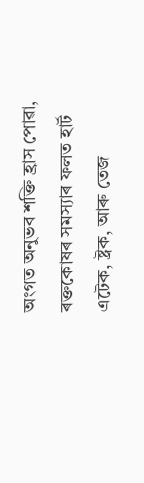অংগত অনুভব শক্তি হ্ৰাস পোৱা, ৰক্তকোষৰ সমস্যাৰ ফলত হাৰ্ট এটেক, ষ্ট্ৰক, আৰু তেজ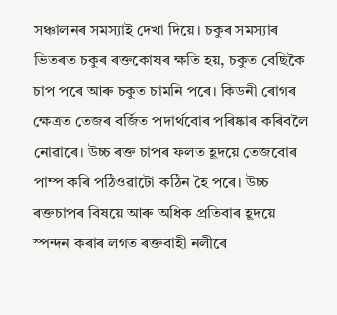সঞ্চালনৰ সমস্যাই দেখা দিয়ে। চকুৰ সমস্যাৰ ভিতৰত চকুৰ ৰক্তকোষৰ ক্ষতি হয়, চকুত বেছিকৈ চাপ পৰে আৰু চকুত চামনি পৰে। কিডনী ৰোগৰ ক্ষেত্ৰত তেজৰ বৰ্জিত পদাৰ্থবোৰ পৰিষ্কাৰ কৰিবলৈ নোৱাৰে। উচ্চ ৰক্ত চাপৰ ফলত হূদয়ে তেজবোৰ পাম্প কৰি পঠিওৱাটো কঠিন হৈ পৰে। উচ্চ ৰক্তচাপৰ বিষয়ে আৰু অধিক প্ৰতিবাৰ হূদয়ে স্পন্দন কৰাৰ লগত ৰক্তবাহী নলীৰে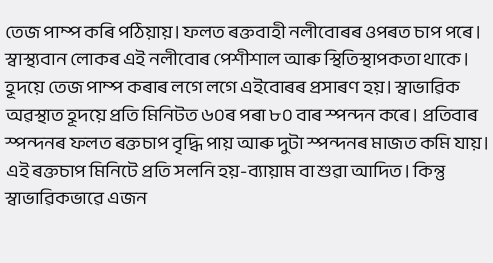তেজ পাম্প কৰি পঠিয়ায়। ফলত ৰক্তবাহী নলীবোৰৰ ওপৰত চাপ পৰে। স্বাস্থ্যবান লোকৰ এই নলীবোৰ পেশীশাল আৰু স্থিতিস্থাপকতা থাকে। হূদয়ে তেজ পাম্প কৰাৰ লগে লগে এইবোৰৰ প্ৰসাৰণ হয়। স্বাভাৱিক অৱস্থাত হূদয়ে প্ৰতি মিনিটত ৬০ৰ পৰা ৮০ বাৰ স্পন্দন কৰে। প্ৰতিবাৰ স্পন্দনৰ ফলত ৰক্তচাপ বৃদ্ধি পায় আৰু দুটা স্পন্দনৰ মাজত কমি যায়। এই ৰক্তচাপ মিনিটে প্ৰতি সলনি হয়-ব্যায়াম বা শুৱা আদিত। কিন্তু স্বাভাৱিকভাৱে এজন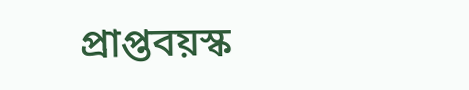প্ৰাপ্তবয়স্ক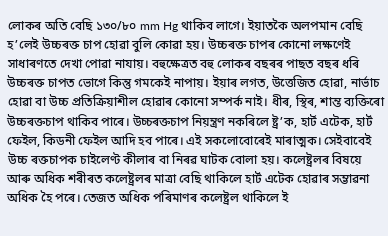লোকৰ অতি বেছি ১৩০/৮০ mm Hg থাকিব লাগে। ইয়াতকৈ অলপমান বেছি হ’লেই উচ্চৰক্ত চাপ হোৱা বুলি কোৱা হয়। উচ্চৰক্ত চাপৰ কোনো লক্ষণেই সাধাৰণতে দেখা পোৱা নাযায়। বহুক্ষেত্ৰত বহু লোকৰ বছৰৰ পাছত বছৰ ধৰি উচ্চৰক্ত চাপত ভোগে কিন্তু গমকেই নাপায়। ইয়াৰ লগত, উত্তেজিত হোৱা, নাৰ্ভাচ হোৱা বা উচ্চ প্ৰতিক্ৰিয়াশীল হোৱাৰ কোনো সম্পৰ্ক নাই। ধীৰ, স্থিৰ, শান্ত ব্যক্তিৰো উচ্চৰক্তচাপ থাকিব পাৰে। উচ্চৰক্তচাপ নিয়ন্ত্ৰণ নকৰিলে ষ্ট্ৰ’ক, হাৰ্ট এটেক, হাৰ্ট ফেইল, কিডনী ফেইল আদি হব পাৰে। এই সকলোবোৰেই মাৰাত্মক। সেইবাবেই উচ্চ ৰক্তচাপক চাইলেণ্ট কীলাৰ বা নিৰৱ ঘাটক বোলা হয়। কলেষ্ট্ৰলৰ বিষয়ে আৰু অধিক শৰীৰত কলেষ্ট্ৰলৰ মাত্ৰা বেছি থাকিলে হাৰ্ট এটেক হোৱাৰ সম্ভাৱনা অধিক হৈ পৰে। তেজত অধিক পৰিমাণৰ কলেষ্ট্ৰল থাকিলে ই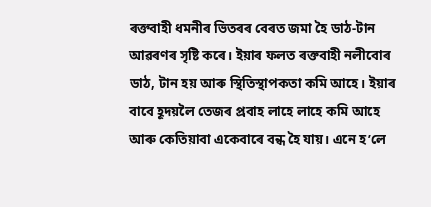ৰক্তবাহী ধমনীৰ ভিতৰৰ বেৰত জমা হৈ ডাঠ-টান আৱৰণৰ সৃষ্টি কৰে। ইয়াৰ ফলত ৰক্তবাহী নলীবোৰ ডাঠ, টান হয় আৰু স্থিতিস্থাপকতা কমি আহে। ইয়াৰ বাবে হূদয়লৈ তেজৰ প্ৰবাহ লাহে লাহে কমি আহে আৰু কেতিয়াবা একেবাৰে বন্ধ হৈ যায়। এনে হ’লে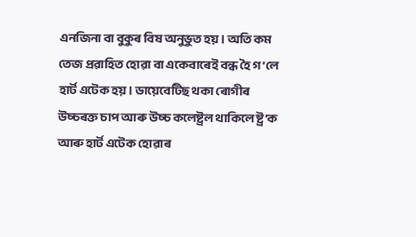এনজিনা বা বুকুৰ বিষ অনুভুত হয়। অতি কম তেজ প্ৰৱাহিত হোৱা বা একেবাৰেই বন্ধ হৈ গ’লে হাৰ্ট এটেক হয়। ডায়েবেটিছ থকা ৰোগীৰ উচ্চৰক্ত চাপ আৰু উচ্চ কলেষ্ট্ৰল থাকিলে ষ্ট্ৰ’ক আৰু হাৰ্ট এটেক হোৱাৰ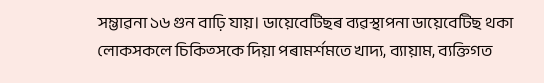সম্ভাৱনা ১৬ গুন বাঢ়ি যায়। ডায়েবেটিছৰ ব্যৱস্থাপনা ডায়েবেটিছ থকা লোকসকলে চিকিত্সকে দিয়া পৰামৰ্শমতে খাদ্য, ব্যায়াম, ব্যক্তিগত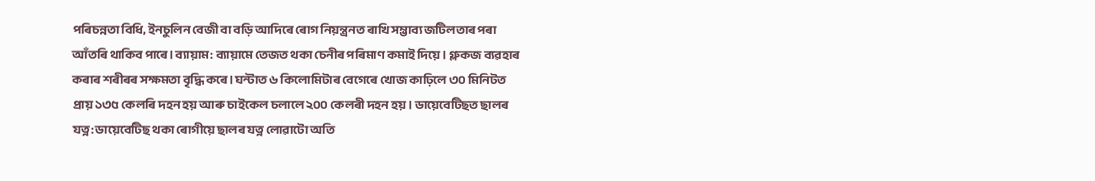পৰিচন্নতা বিধি, ইনচুলিন বেজী বা বড়ি আদিৰে ৰোগ নিয়ন্ত্ৰনত ৰাখি সম্ভাব্য জটিলতাৰ পৰা আঁতৰি থাকিব পাৰে। ব্যায়াম: ব্যায়ামে তেজত থকা চেনীৰ পৰিমাণ কমাই দিয়ে। গ্লুকজ ব্যৱহাৰ কৰাৰ শৰীৰৰ সক্ষমতা বৃদ্ধি কৰে। ঘন্টাত ৬ কিলোমিটাৰ বেগেৰে খোজ কাঢ়িলে ৩০ মিনিটত প্ৰায় ১৩৫ কেলৰি দহন হয় আৰু চাইকেল চলালে ২০০ কেলৰী দহন হয়। ডায়েবেটিছত ছালৰ যত্ন: ডায়েবেটিছ থকা ৰোগীয়ে ছালৰ যত্ন লোৱাটো অতি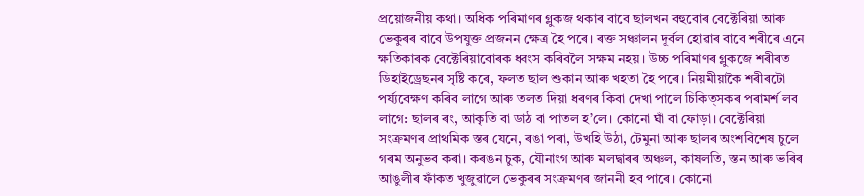প্ৰয়োজনীয় কথা। অধিক পৰিমাণৰ গ্লুকজ থকাৰ বাবে ছালখন বহুবোৰ বেক্টেৰিয়া আৰু ভেকুৰৰ বাবে উপযুক্ত প্ৰজনন ক্ষেত্ৰ হৈ পৰে। ৰক্ত সঞ্চালন দূৰ্বল হোৱাৰ বাবে শৰীৰে এনে ক্ষতিকাৰক বেক্টেৰিয়াবোৰক ধ্বংস কৰিবলৈ সক্ষম নহয়। উচ্চ পৰিমাণৰ গ্লুকজে শৰীৰত ডিহাইড্ৰেছনৰ সৃষ্টি কৰে, ফলত ছাল শুকান আৰু খহতা হৈ পৰে। নিয়মীয়াকৈ শৰীৰটো পৰ্য্যবেক্ষণ কৰিব লাগে আৰু তলত দিয়া ধৰণৰ কিবা দেখা পালে চিকিত্সকৰ পৰামৰ্শ লব লাগে: ছালৰ ৰং, আকৃতি বা ডাঠ বা পাতল হ’লে। কোনো ঘাঁ বা ফোড়া। বেক্টেৰিয়া সংক্ৰমণৰ প্ৰাথমিক স্তৰ যেনে, ৰঙা পৰা, উখহি উঠা, টেমুনা আৰু ছালৰ অংশবিশেষ চুলে গৰম অনুভব কৰা। কৰঙন চুক, যৌনাংগ আৰু মলদ্বাৰৰ অঞ্চল, কাষলতি, স্তন আৰু ভৰিৰ আঙুলীৰ ফাঁকত খুজুৱালে ভেকুৰৰ সংক্ৰমণৰ জাননী হব পাৰে। কোনো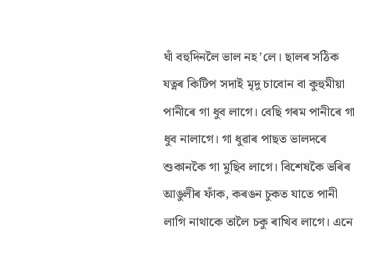ঘাঁ বহুদিনলৈ ভাল নহ’লে। ছালৰ সঠিক যত্নৰ কিটিপ সদাই মৃদু চাবোন বা কুহুমীয়া পানীৰে গা ধুব লাগে। বেছি গৰম পানীৰে গা ধুব নালাগে। গা ধুৱাৰ পাছত ভালদৰে শুকানকৈ গা মুছিব লাগে। বিশেষকৈ ভৰিৰ আঙুলীৰ ফাঁক, কৰঙন চুকত যাতে পানী লাগি নাথাকে তালৈ চকু ৰাখিব লাগে। এনে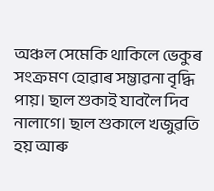অঞ্চল সেমেকি থাকিলে ভেকুৰ সংক্ৰমণ হোৱাৰ সম্ভাৱনা বৃদ্ধি পায়। ছাল শুকাই যাবলৈ দিব নালাগে। ছাল শুকালে খজুৱতি হয় আৰু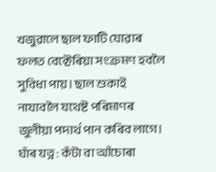খজুৱালে ছাল ফাটি যোৱাৰ ফলত বেক্টেৰিয়া সংক্ৰমণ হবলৈ সুবিধা পায়। ছাল শুকাই নাযাবলৈ যথেষ্ট পৰিমাণৰ জুলীয়া পদাৰ্থ পান কৰিব লাগে। ঘাঁৰ যত্ন : কঁটা বা আঁচোৰা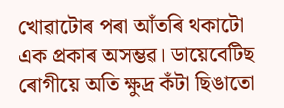খোৱাটোৰ পৰা আঁতৰি থকাটো এক প্ৰকাৰ অসম্ভৱ। ডায়েবেটিছ ৰোগীয়ে অতি ক্ষুদ্ৰ কঁটা ছিঙাতো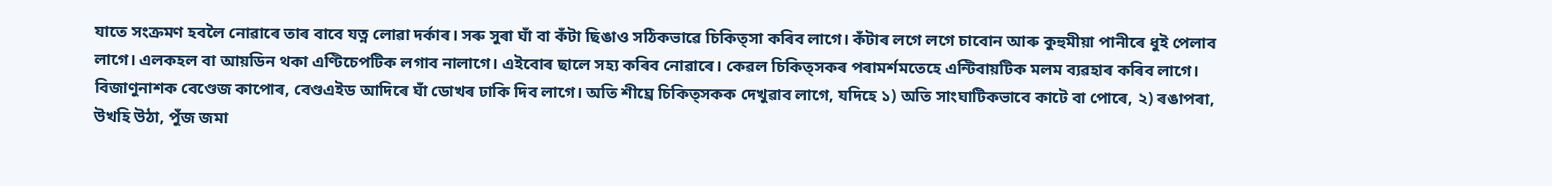যাতে সংক্ৰমণ হবলৈ নোৱাৰে তাৰ বাবে যত্ন লোৱা দৰ্কাৰ। সৰু সুৰা ঘাঁ বা কঁটা ছিঙাও সঠিকভাৱে চিকিত্সা কৰিব লাগে। কঁটাৰ লগে লগে চাবোন আৰু কুহুমীয়া পানীৰে ধুই পেলাব লাগে। এলকহল বা আয়ডিন থকা এণ্টিচেপটিক লগাব নালাগে। এইবোৰ ছালে সহ্য কৰিব নোৱাৰে। কেৱল চিকিত্সকৰ পৰামৰ্শমতেহে এন্টিবায়টিক মলম ব্যৱহাৰ কৰিব লাগে। বিজাণুনাশক বেণ্ডেজ কাপোৰ, বেণ্ডএইড আদিৰে ঘাঁ ডোখৰ ঢাকি দিব লাগে। অতি শীঘ্ৰে চিকিত্সকক দেখুৱাব লাগে, যদিহে ১) অতি সাংঘাটিকভাবে কাটে বা পোৰে, ২) ৰঙাপৰা, উখহি উঠা, পুঁজ জমা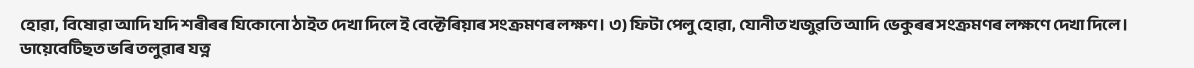হোৱা, বিষোৱা আদি যদি শৰীৰৰ যিকোনো ঠাইত দেখা দিলে ই বেক্টেৰিয়াৰ সংক্ৰমণৰ লক্ষণ। ৩) ফিটা পেলু হোৱা, যোনীত খজুৱতি আদি ভেকুৰৰ সংক্ৰমণৰ লক্ষণে দেখা দিলে। ডায়েবেটিছত ভৰি তলুৱাৰ যত্ন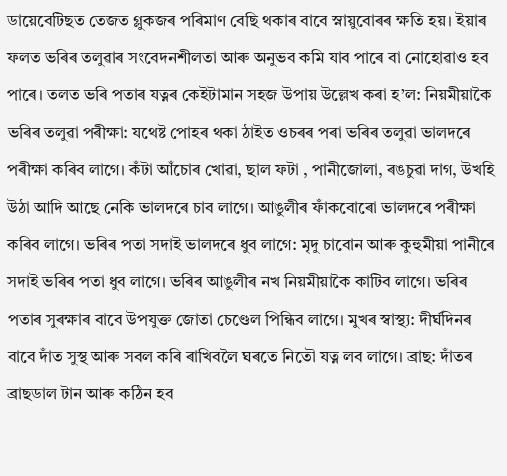ডায়েবেটিছত তেজত গ্লুকজৰ পৰিমাণ বেছি থকাৰ বাবে স্নায়ুবোৰৰ ক্ষতি হয়। ইয়াৰ ফলত ভৰিৰ তলুৱাৰ সংবেদনশীলতা আৰু অনুভব কমি যাব পাৰে বা নোহোৱাও হব পাৰে। তলত ভৰি পতাৰ যত্নৰ কেইটামান সহজ উপায় উল্লেখ কৰা হ’ল: নিয়মীয়াকৈ ভৰিৰ তলুৱা পৰীক্ষা: যথেষ্ট পোহৰ থকা ঠাইত ওচৰৰ পৰা ভৰিৰ তলুৱা ভালদৰে পৰীক্ষা কৰিব লাগে। কঁটা আঁচোৰ খোৱা, ছাল ফটা , পানীজোলা, ৰঙচুৱা দাগ, উখহি উঠা আদি আছে নেকি ভালদৰে চাব লাগে। আঙুলীৰ ফাঁকবোৰো ভালদৰে পৰীক্ষা কৰিব লাগে। ভৰিৰ পতা সদাই ভালদৰে ধুব লাগে: মৃদু চাবোন আৰু কুহুমীয়া পানীৰে সদাই ভৰিৰ পতা ধুব লাগে। ভৰিৰ আঙুলীৰ নখ নিয়মীয়াকৈ কাটিব লাগে। ভৰিৰ পতাৰ সুৰক্ষাৰ বাবে উপযুক্ত জোতা চেণ্ডেল পিন্ধিব লাগে। মুখৰ স্বাস্থ্য: দীৰ্ঘদিনৰ বাবে দাঁত সুস্থ আৰু সবল কৰি ৰাখিবলৈ ঘৰতে নিতৌ যত্ন লব লাগে। ব্ৰাছ: দাঁতৰ ব্ৰাছডাল টান আৰু কঠিন হব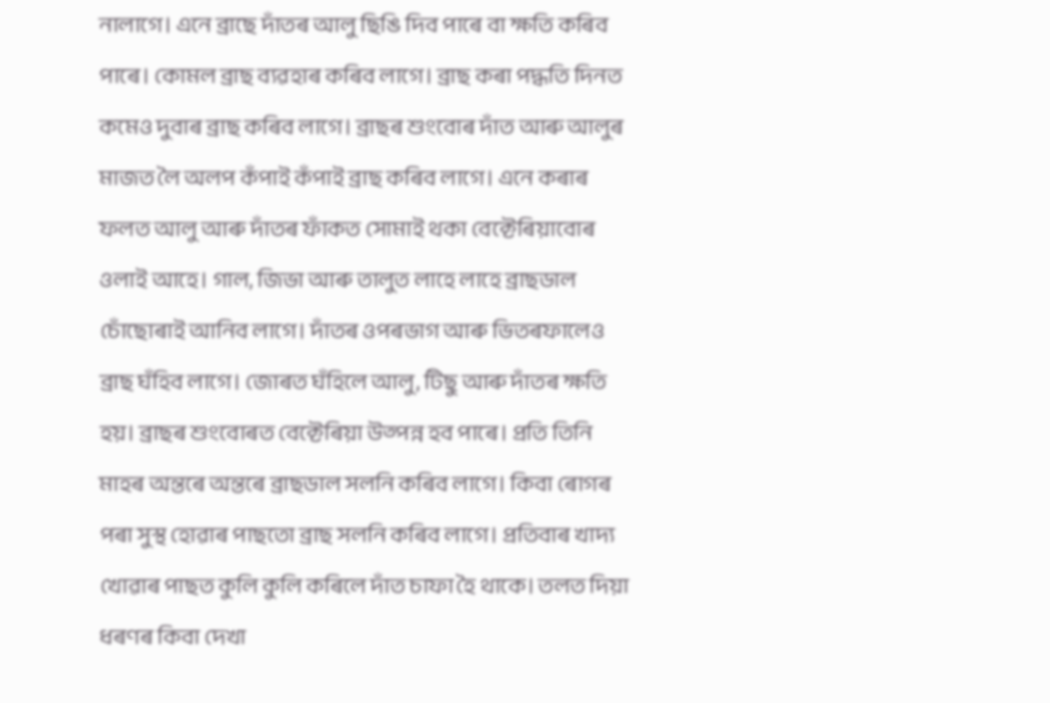নালাগে। এনে ব্ৰাছে দাঁতৰ আলু ছিঙি দিব পাৰে বা ক্ষতি কৰিব পাৰে। কোমল ব্ৰাছ ব্যৱহাৰ কৰিব লাগে। ব্ৰাছ কৰা পদ্ধতি দিনত কমেও দুবাৰ ব্ৰাছ কৰিব লাগে। ব্ৰাছৰ শুংবোৰ দাঁত আৰু আলুৰ মাজত লৈ অলপ কঁপাই কঁপাই ব্ৰাছ কৰিব লাগে। এনে কৰাৰ ফলত আলু আৰু দাঁতৰ ফাঁকত সোমাই থকা বেক্টেৰিয়াবোৰ ওলাই আহে। গাল, জিভা আৰু তালুত লাহে লাহে ব্ৰাছডাল চোঁছোৰাই আনিব লাগে। দাঁতৰ ওপৰভাগ আৰু ভিতৰফালেও ব্ৰাছ ঘঁহিব লাগে। জোৰত ঘঁহিলে আলু, টিছু আৰু দাঁতৰ ক্ষতি হয়। ব্ৰাছৰ শুংবোৰত বেক্টেৰিয়া উত্পন্ন হব পাৰে। প্ৰতি তিনি মাহৰ অন্তৰে অন্তৰে ব্ৰাছডাল সলনি কৰিব লাগে। কিবা ৰোগৰ পৰা সুস্থ হোৱাৰ পাছতো ব্ৰাছ সলনি কৰিব লাগে। প্ৰতিবাৰ খাদ্য খোৱাৰ পাছত কুলি কুলি কৰিলে দাঁত চাফা হৈ থাকে। তলত দিয়া ধৰণৰ কিবা দেখা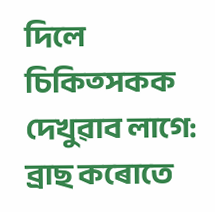দিলে চিকিত্সকক দেখুৱাব লাগে: ব্ৰাছ কৰোতে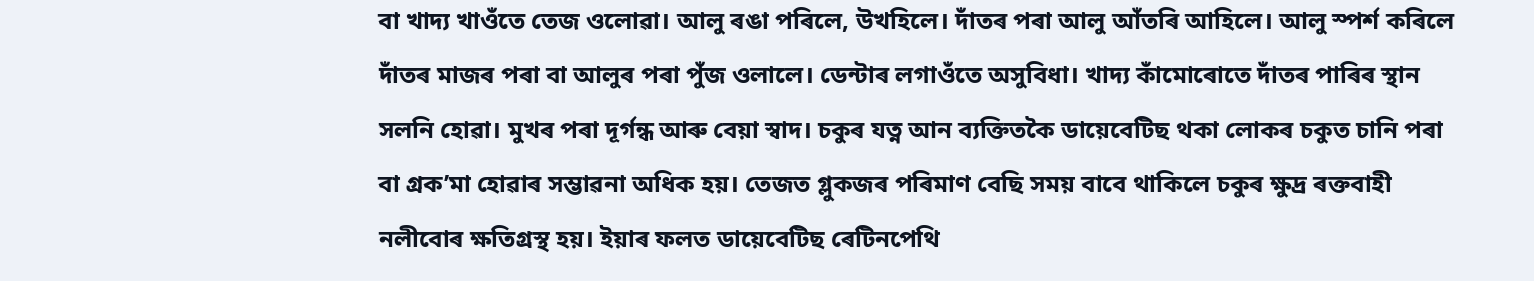বা খাদ্য খাওঁতে তেজ ওলোৱা। আলু ৰঙা পৰিলে, উখহিলে। দাঁতৰ পৰা আলু আঁতৰি আহিলে। আলু স্পৰ্শ কৰিলে দাঁতৰ মাজৰ পৰা বা আলুৰ পৰা পুঁজ ওলালে। ডেন্টাৰ লগাওঁতে অসুবিধা। খাদ্য কাঁমোৰোতে দাঁতৰ পাৰিৰ স্থান সলনি হোৱা। মুখৰ পৰা দূৰ্গন্ধ আৰু বেয়া স্বাদ। চকুৰ যত্ন আন ব্যক্তিতকৈ ডায়েবেটিছ থকা লোকৰ চকুত চানি পৰা বা গ্ৰক’মা হোৱাৰ সম্ভাৱনা অধিক হয়। তেজত গ্লুকজৰ পৰিমাণ বেছি সময় বাবে থাকিলে চকুৰ ক্ষুদ্ৰ ৰক্তবাহী নলীবোৰ ক্ষতিগ্ৰস্থ হয়। ইয়াৰ ফলত ডায়েবেটিছ ৰেটিনপেথি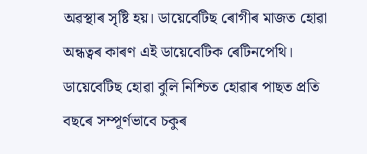অৱস্থাৰ সৃষ্টি হয়। ডায়েবেটিছ ৰোগীৰ মাজত হোৱা অন্ধত্বৰ কাৰণ এই ডায়েবেটিক ৰেটিনপেথি। ডায়েবেটিছ হোৱা বুলি নিশ্চিত হোৱাৰ পাছত প্ৰতি বছৰে সম্পূৰ্ণভাবে চকুৰ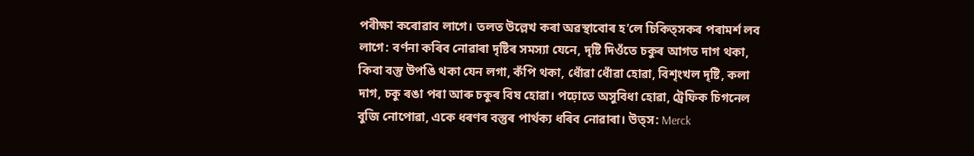পৰীক্ষা কৰোৱাব লাগে। তলত উল্লেখ কৰা অৱস্থাবোৰ হ’লে চিকিত্সকৰ পৰামৰ্শ লব লাগে: বৰ্ণনা কৰিব নোৱাৰা দৃষ্টিৰ সমস্যা যেনে, দৃষ্টি দিওঁতে চকুৰ আগত দাগ থকা, কিবা বস্তু উপঙি থকা যেন লগা, কঁপি থকা, ধোঁৱা ধোঁৱা হোৱা, বিশৃংখল দৃষ্টি, কলা দাগ, চকু ৰঙা পৰা আৰু চকুৰ বিষ হোৱা। পঢ়োতে অসুবিধা হোৱা, ট্ৰেফিক চিগনেল বুজি নোপোৱা, একে ধৰণৰ বস্তুৰ পাৰ্থক্য ধৰিব নোৱাৰা। উত্স: Merck